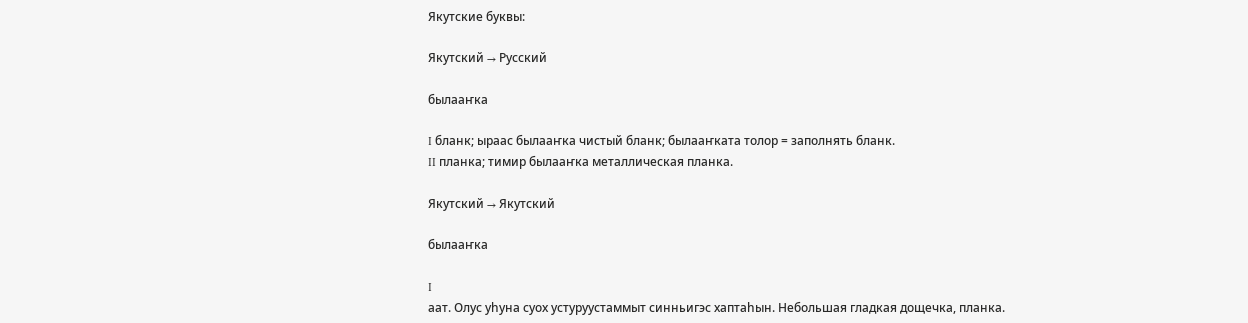Якутские буквы:

Якутский → Русский

былааҥка

I бланк; ыраас былааҥка чистый бланк; былааҥката толор = заполнять бланк.
II планка; тимир былааҥка металлическая планка.

Якутский → Якутский

былааҥка

I
аат. Олус уһуна суох устуруустаммыт синньигэс хаптаһын. Небольшая гладкая дощечка, планка.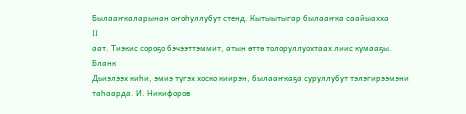Былааҥкаларынан оҥоһуллубут стенд. Кытыытыгар былааҥка саайыахха
II
аат. Тиэкис сороҕо бэчээттэммит, атын өттө толоруллуохтаах лиис кумааҕы. Бланк
Дьиэлээх киһи, эмиэ түгэх хоско киирэн, былааҥкаҕа суруллубут тэлэгирээмэни таһаарда. И. Никифоров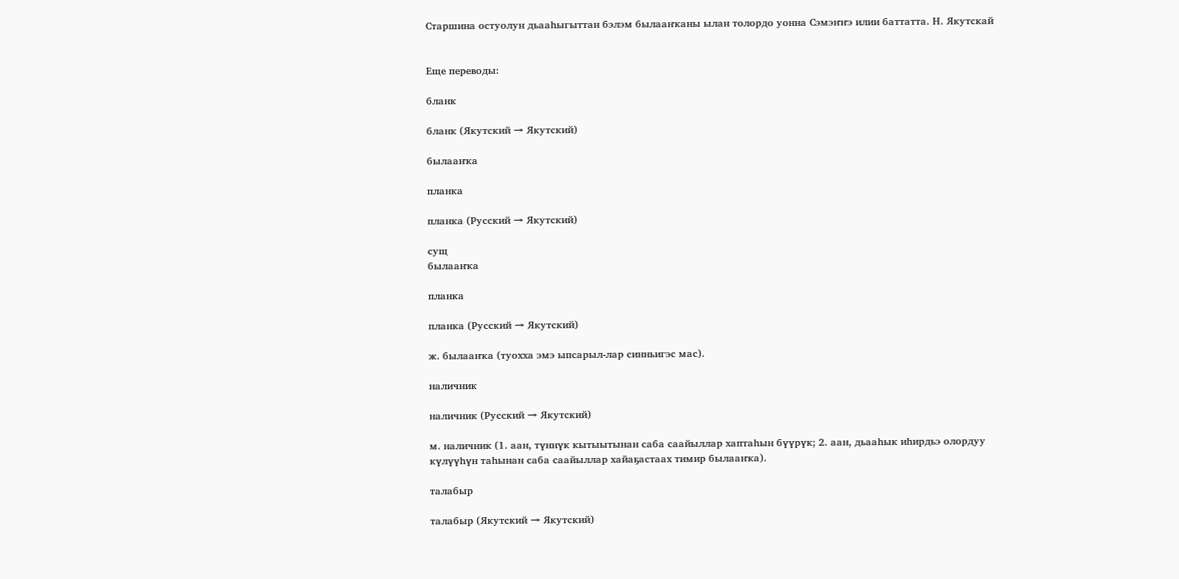Старшина остуолун дьааһыгыттан бэлэм былааҥканы ылан толордо уонна Сэмэҥҥэ илии баттатта. Н. Якутскай


Еще переводы:

бланк

бланк (Якутский → Якутский)

былааҥка

планка

планка (Русский → Якутский)

сущ
былааҥка

планка

планка (Русский → Якутский)

ж. былааҥка (туохха эмэ ыпсарыл-лар синньигэс мас).

наличник

наличник (Русский → Якутский)

м. наличник (1. аан, түннүк кытыытынан саба саайыллар хаптаһын бүүрүк; 2. аан, дьааһык иһирдьэ олордуу күлүүһүн таһынан саба саайыллар хайаҕастаах тимир былааҥка).

талабыр

талабыр (Якутский → Якутский)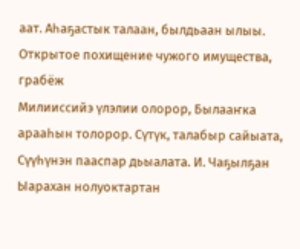аат. Аһаҕастык талаан, былдьаан ылыы. Открытое похищение чужого имущества, грабёж
Милииссийэ үлэлии олорор, Былааҥка арааһын толорор. Сүтүк, талабыр сайыата, Сүүһүнэн пааспар дьыалата. И. Чаҕылҕан
Ыарахан нолуоктартан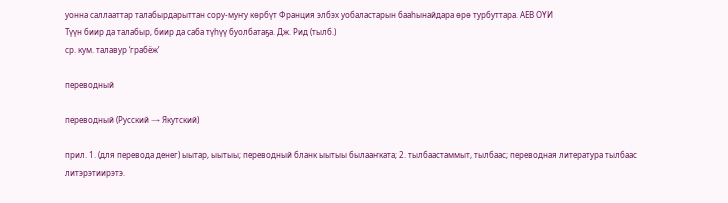уонна саллааттар талабырдарыттан сору-муҥу көрбүт Франция элбэх уобаластарын бааһынайдара өрө турбуттара. АЕВ ОҮИ
Түүн биир да талабыр, биир да саба түһүү буолбатаҕа. Дж. Рид (тылб.)
ср. кум. талавур ‘грабёж’

переводный

переводный (Русский → Якутский)

прил. 1. (для перевода денег) ыытар, ыытыы; переводный бланк ыытыы былааҥката; 2. тылбаастаммыт, тылбаас; переводная литература тылбаас литэрэтиирэтэ.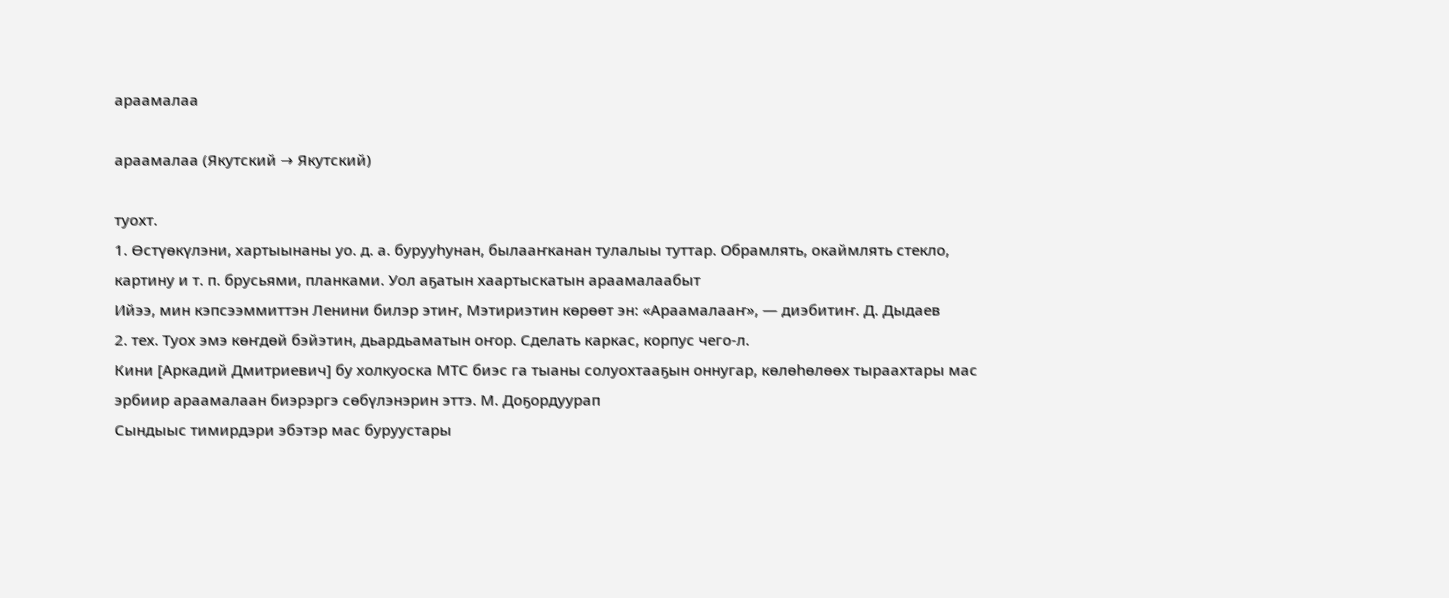араамалаа

араамалаа (Якутский → Якутский)

туохт.
1. Өстүөкүлэни, хартыынаны уо. д. а. бурууһунан, былааҥканан тулалыы туттар. Обрамлять, окаймлять стекло, картину и т. п. брусьями, планками. Уол аҕатын хаартыскатын араамалаабыт
Ийээ, мин кэпсээммиттэн Ленини билэр этиҥ, Мэтириэтин көрөөт эн: «Араамалааҥ», — диэбитиҥ. Д. Дыдаев
2. тех. Туох эмэ көҥдөй бэйэтин, дьардьаматын оҥор. Сделать каркас, корпус чего-л.
Кини [Аркадий Дмитриевич] бу холкуоска МТС биэс га тыаны солуохтааҕын оннугар, көлөһөлөөх тыраахтары мас эрбиир араамалаан биэрэргэ сөбүлэнэрин эттэ. М. Доҕордуурап
Сындыыс тимирдэри эбэтэр мас буруустары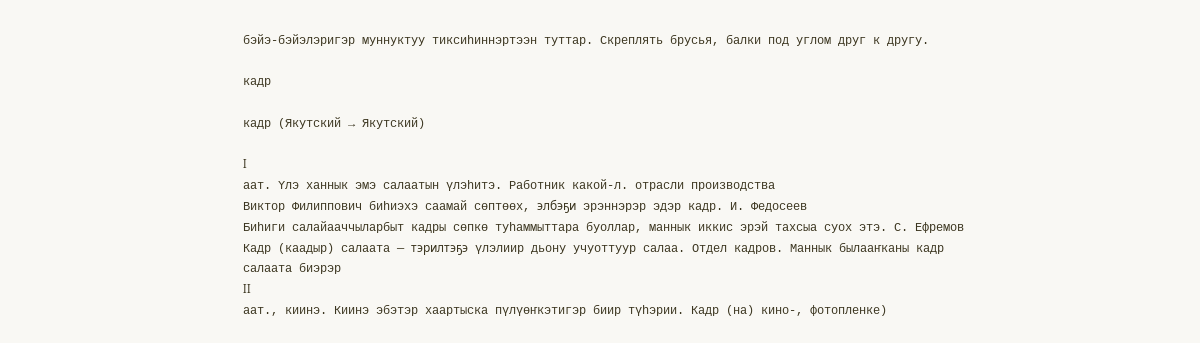бэйэ-бэйэлэригэр муннуктуу тиксиһиннэртээн туттар. Скреплять брусья, балки под углом друг к другу.

кадр

кадр (Якутский → Якутский)

I
аат. Үлэ ханнык эмэ салаатын үлэһитэ. Работник какой-л. отрасли производства
Виктор Филиппович биһиэхэ саамай сөптөөх, элбэҕи эрэннэрэр эдэр кадр. И. Федосеев
Биһиги салайааччыларбыт кадры сөпкө туһаммыттара буоллар, маннык иккис эрэй тахсыа суох этэ. С. Ефремов
Кадр (каадыр) салаата — тэрилтэҕэ үлэлиир дьону учуоттуур салаа. Отдел кадров. Маннык былааҥканы кадр салаата биэрэр
II
аат., киинэ. Киинэ эбэтэр хаартыска пүлүөҥкэтигэр биир түһэрии. Кадр (на) кино-, фотопленке)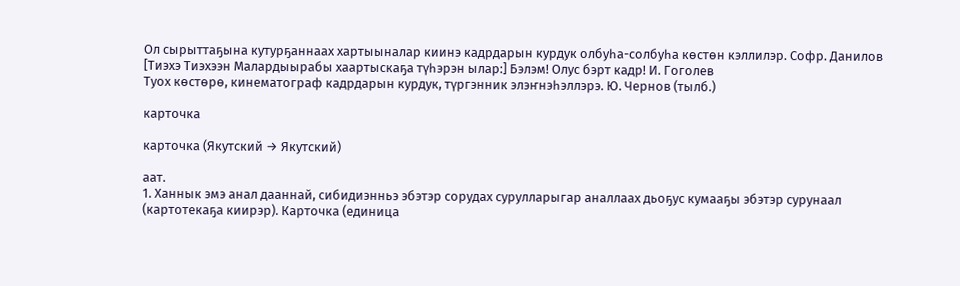Ол сырыттаҕына кутурҕаннаах хартыыналар киинэ кадрдарын курдук олбуһа-солбуһа көстөн кэллилэр. Софр. Данилов
[Тиэхэ Тиэхээн Малардыырабы хаартыскаҕа түһэрэн ылар:] Бэлэм! Олус бэрт кадр! И. Гоголев
Туох көстөрө, кинематограф кадрдарын курдук, түргэнник элэҥнэһэллэрэ. Ю. Чернов (тылб.)

карточка

карточка (Якутский → Якутский)

аат.
1. Ханнык эмэ анал дааннай, сибидиэнньэ эбэтэр сорудах сурулларыгар аналлаах дьоҕус кумааҕы эбэтэр сурунаал (картотекаҕа киирэр). Карточка (единица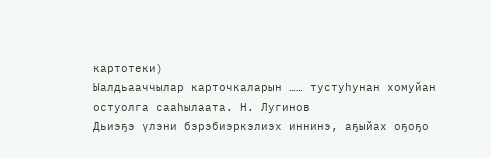картотеки)
Ыалдьааччылар карточкаларын …… тустуһунан хомуйан остуолга сааһылаата. Н. Лугинов
Дьиэҕэ үлэни бэрэбиэркэлиэх иннинэ, аҕыйах оҕоҕо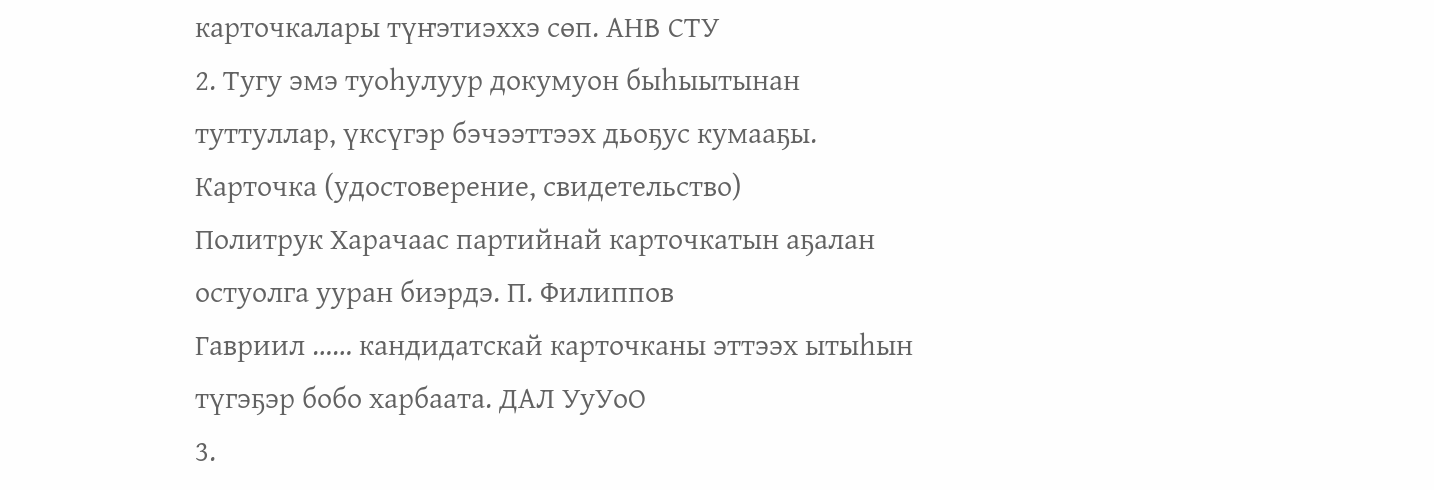карточкалары түҥэтиэххэ сөп. АНВ СТУ
2. Тугу эмэ туоһулуур докумуон быһыытынан туттуллар, үксүгэр бэчээттээх дьоҕус кумааҕы. Карточка (удостоверение, свидетельство)
Политрук Харачаас партийнай карточкатын аҕалан остуолга ууран биэрдэ. П. Филиппов
Гавриил …… кандидатскай карточканы эттээх ытыһын түгэҕэр бобо харбаата. ДАЛ УуУоО
3.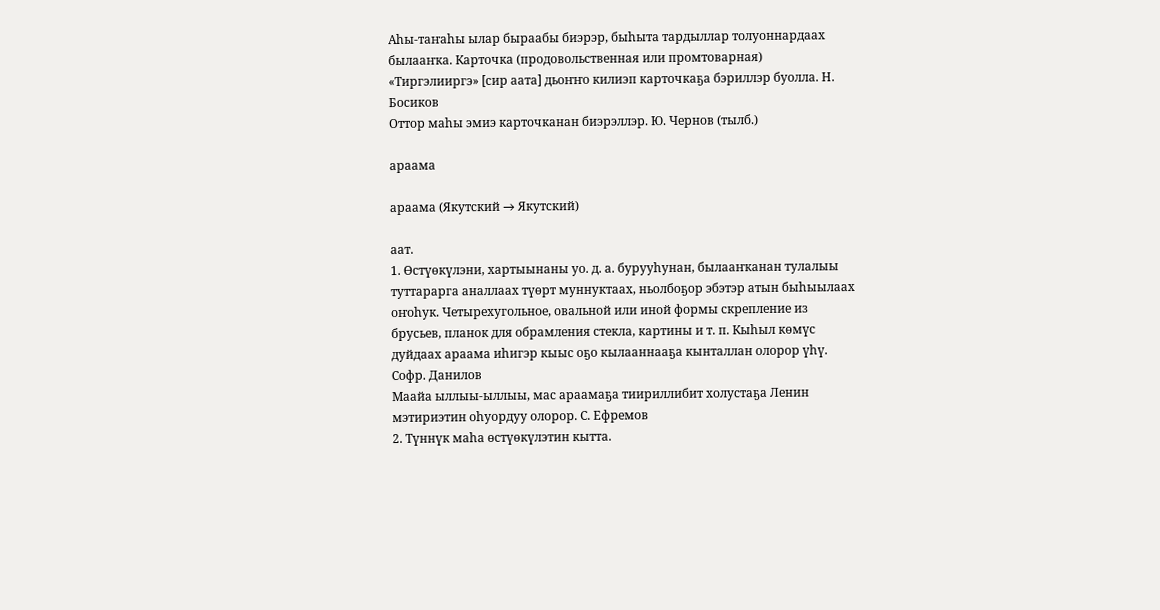Аһы-таҥаһы ылар быраабы биэрэр, быһыта тардыллар толуоннардаах былааҥка. Карточка (продовольственная или промтоварная)
«Тиргэлииргэ» [сир аата] дьоҥҥо килиэп карточкаҕа бэриллэр буолла. Н. Босиков
Оттор маһы эмиэ карточканан биэрэллэр. Ю. Чернов (тылб.)

араама

араама (Якутский → Якутский)

аат.
1. Өстүөкүлэни, хартыынаны уо. д. а. бурууһунан, былааҥканан тулалыы туттарарга аналлаах түөрт муннуктаах, ньолбоҕор эбэтэр атын быһыылаах оҥоһук. Четырехугольное, овальной или иной формы скрепление из брусьев, планок для обрамления стекла, картины и т. п. Кыһыл көмүс дуйдаах араама иһигэр кыыс оҕо кылааннааҕа кынталлан олорор үһү. Софр. Данилов
Маайа ыллыы-ыллыы, мас араамаҕа тиириллибит холустаҕа Ленин мэтириэтин оһуордуу олорор. С. Ефремов
2. Түннүк маһа өстүөкүлэтин кытта.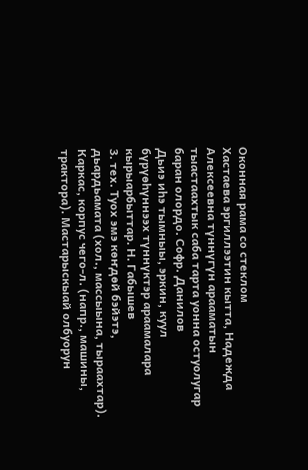Оконная рама со стеклом
Хастаева эргиллээтин кытта, Надежда Алексеевна түннүгүн арааматын тыастаахтык саба тарта уонна остуолугар баран олордо. Софр. Данилов
Дьиэ иһэ тымныы, эркин, куул бүрүөһүннээх түннүктэр араамалара кырыарбыттар. Н. Габышев
3. тех. Туох эмэ көҥдөй бэйэтэ, дьардьамата (хол., массыына, тыраахтар). Каркас, корпус чего-л. (напр., машины, трактора). Мастарыскыай олбуорун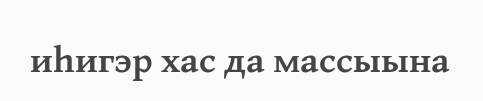иһигэр хас да массыына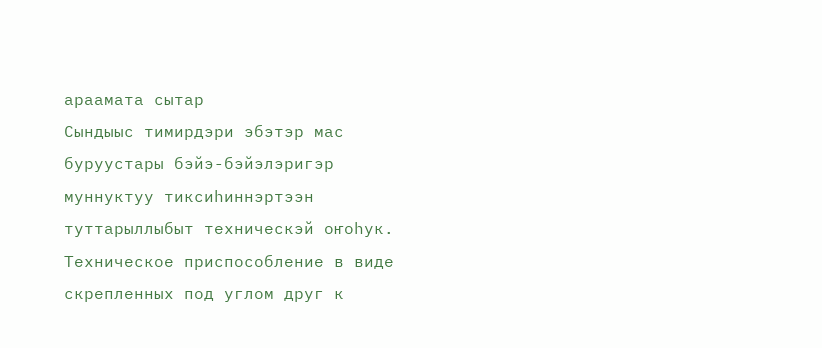араамата сытар
Сындыыс тимирдэри эбэтэр мас буруустары бэйэ-бэйэлэригэр муннуктуу тиксиһиннэртээн туттарыллыбыт техническэй оҥоһук. Техническое приспособление в виде скрепленных под углом друг к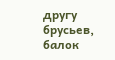другу брусьев, балок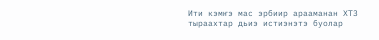Ити кэмҥэ мас эрбиир арааманан ХТЗ тыраахтар дьиэ истиэнэтэ буолар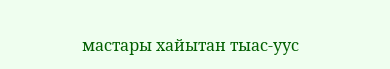мастары хайытан тыас-уус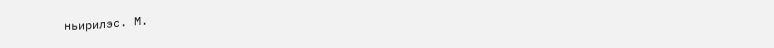ньирилэс. М.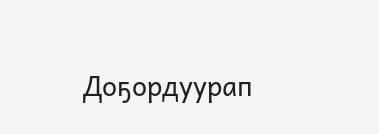Доҕордуурап